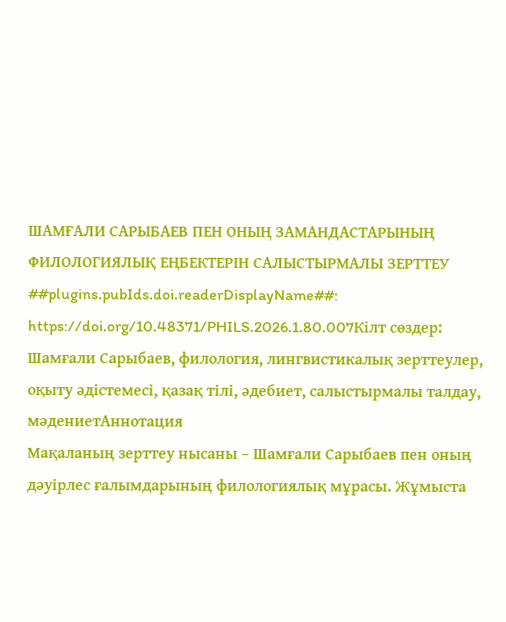ШАМҒАЛИ САРЫБАЕВ ПЕН ОНЫҢ ЗАМАНДАСТАРЫНЫҢ ФИЛОЛОГИЯЛЫҚ ЕҢБЕКТЕРІН САЛЫСТЫРМАЛЫ ЗЕРТТЕУ
##plugins.pubIds.doi.readerDisplayName##:
https://doi.org/10.48371/PHILS.2026.1.80.007Кілт сөздер:
Шамғали Сарыбаев, филология, лингвистикалық зерттеулер, оқыту әдістемесі, қазақ тілі, әдебиет, салыстырмалы талдау, мәдениетАннотация
Мақаланың зерттеу нысаны – Шамғали Сарыбаев пен оның дәуірлес ғалымдарының филологиялық мұрасы. Жұмыста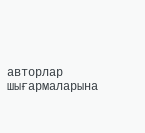авторлар шығармаларына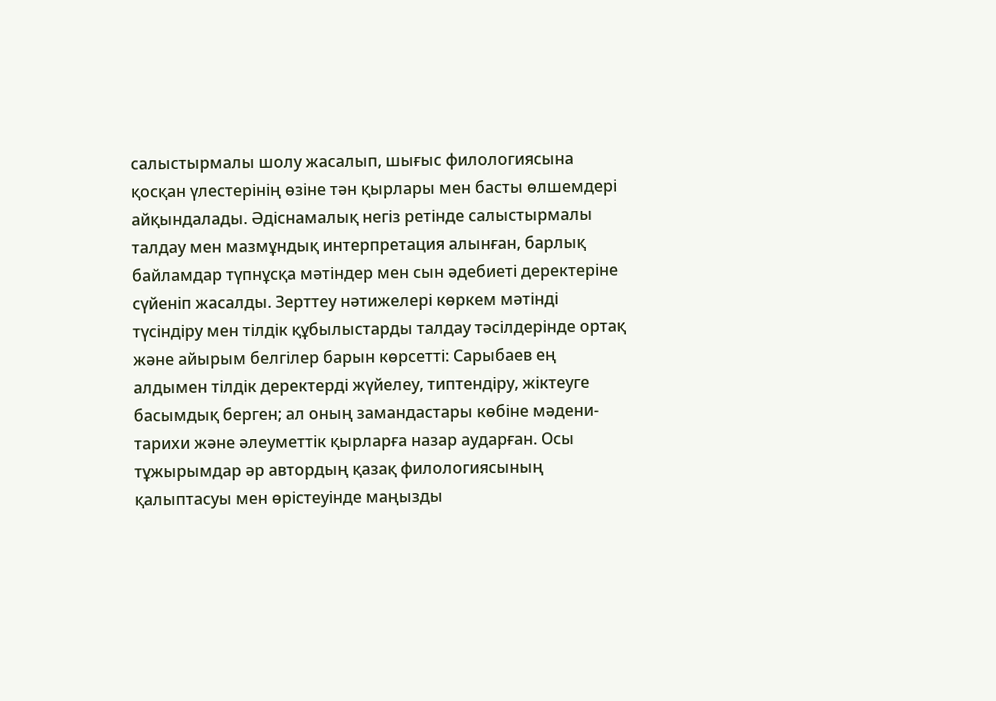салыстырмалы шолу жасалып, шығыс филологиясына қосқан үлестерінің өзіне тән қырлары мен басты өлшемдері айқындалады. Әдіснамалық негіз ретінде салыстырмалы талдау мен мазмұндық интерпретация алынған, барлық байламдар түпнұсқа мәтіндер мен сын әдебиеті деректеріне сүйеніп жасалды. Зерттеу нәтижелері көркем мәтінді түсіндіру мен тілдік құбылыстарды талдау тәсілдерінде ортақ және айырым белгілер барын көрсетті: Сарыбаев ең алдымен тілдік деректерді жүйелеу, типтендіру, жіктеуге басымдық берген; ал оның замандастары көбіне мәдени-тарихи және әлеуметтік қырларға назар аударған. Осы тұжырымдар әр автордың қазақ филологиясының қалыптасуы мен өрістеуінде маңызды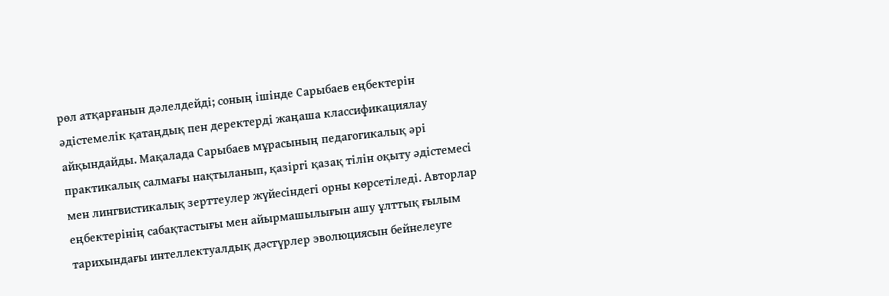рөл атқарғанын дәлелдейді; соның ішінде Сарыбаев еңбектерін әдістемелік қатаңдық пен деректерді жаңаша классификациялау айқындайды. Мақалада Сарыбаев мұрасының педагогикалық әрі практикалық салмағы нақтыланып, қазіргі қазақ тілін оқыту әдістемесі мен лингвистикалық зерттеулер жүйесіндегі орны көрсетіледі. Авторлар еңбектерінің сабақтастығы мен айырмашылығын ашу ұлттық ғылым тарихындағы интеллектуалдық дәстүрлер эволюциясын бейнелеуге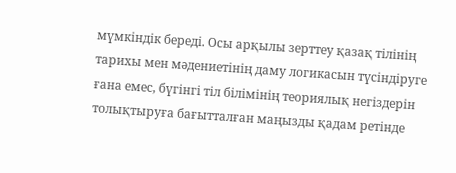мүмкіндік береді. Осы арқылы зерттеу қазақ тілінің тарихы мен мәдениетінің даму логикасын түсіндіруге ғана емес, бүгінгі тіл білімінің теориялық негіздерін толықтыруға бағытталған маңызды қадам ретінде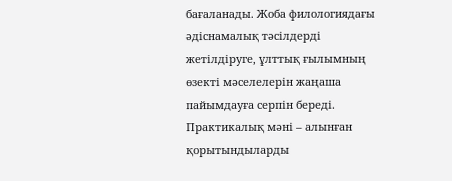бағаланады. Жоба филологиядағы әдіснамалық тәсілдерді жетілдіруге, ұлттық ғылымның өзекті мәселелерін жаңаша пайымдауға серпін береді. Практикалық мәні – алынған қорытындыларды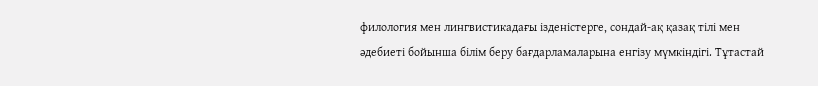филология мен лингвистикадағы ізденістерге, сондай-ақ қазақ тілі мен әдебиеті бойынша білім беру бағдарламаларына енгізу мүмкіндігі. Тұтастай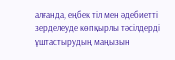алғанда, еңбек тіл мен әдебиетті зерделеуде көпқырлы тәсілдерді ұштастырудың маңызын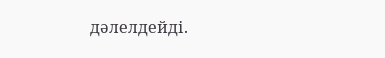дәлелдейді.